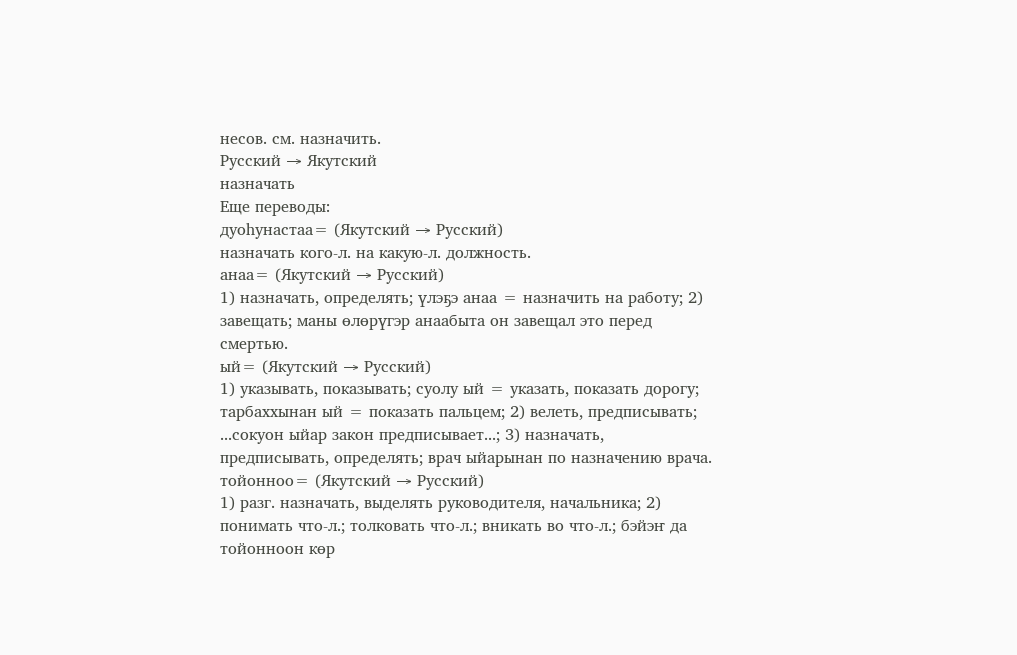несов. см. назначить.
Русский → Якутский
назначать
Еще переводы:
дуоһунастаа= (Якутский → Русский)
назначать кого-л. на какую-л. должность.
анаа= (Якутский → Русский)
1) назначать, определять; үлэҕэ анаа = назначить на работу; 2) завещать; маны өлөрүгэр анаабыта он завещал это перед смертью.
ый= (Якутский → Русский)
1) указывать, показывать; суолу ый = указать, показать дорогу; тарбаххынан ый = показать пальцем; 2) велеть, предписывать; ...сокуон ыйар закон предписывает...; 3) назначать, предписывать, определять; врач ыйарынан по назначению врача.
тойонноо= (Якутский → Русский)
1) разг. назначать, выделять руководителя, начальника; 2) понимать что-л.; толковать что-л.; вникать во что-л.; бэйэҥ да тойонноон көр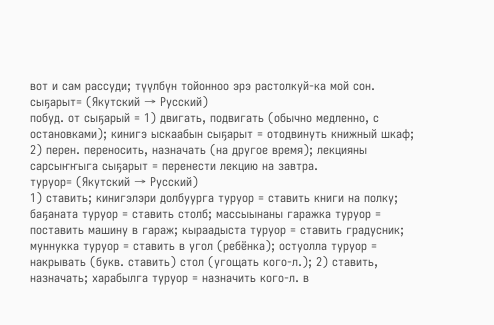вот и сам рассуди; түүлбүн тойонноо эрэ растолкуй-ка мой сон.
сыҕарыт= (Якутский → Русский)
побуд. от сыҕарый = 1) двигать, подвигать (обычно медленно, с остановками); кинигэ ыскаабын сыҕарыт = отодвинуть книжный шкаф; 2) перен. переносить, назначать (на другое время); лекцияны сарсыҥҥыга сыҕарыт = перенести лекцию на завтра.
туруор= (Якутский → Русский)
1) ставить; кинигэлэри долбуурга туруор = ставить книги на полку; баҕаната туруор = ставить столб; массыынаны гаражка туруор = поставить машину в гараж; кыраадыста туруор = ставить градусник; муннукка туруор = ставить в угол (ребёнка); остуолла туруор = накрывать (букв. ставить) стол (угощать кого-л.); 2) ставить, назначать; харабылга туруор = назначить кого-л. в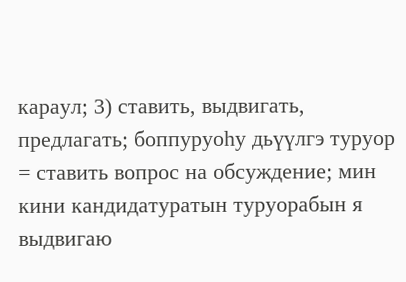караул; 3) ставить, выдвигать, предлагать; боппуруоһу дьүүлгэ туруор = ставить вопрос на обсуждение; мин кини кандидатуратын туруорабын я выдвигаю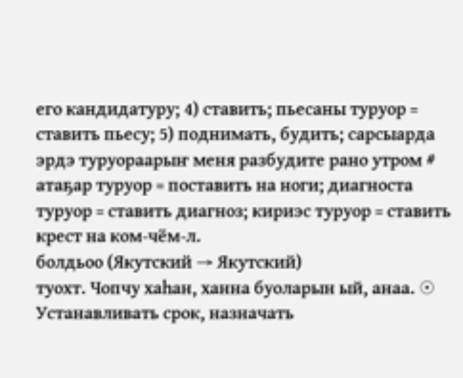его кандидатуру; 4) ставить; пьесаны туруор = ставить пьесу; 5) поднимать, будить; сарсыарда эрдэ туруораарыҥ меня разбудите рано утром # атаҕар туруор = поставить на ноги; диагноста туруор = ставить диагноз; кириэс туруор = ставить крест на ком-чём-л.
болдьоо (Якутский → Якутский)
туохт. Чопчу хаһан, ханна буоларын ый, анаа. ☉ Устанавливать срок, назначать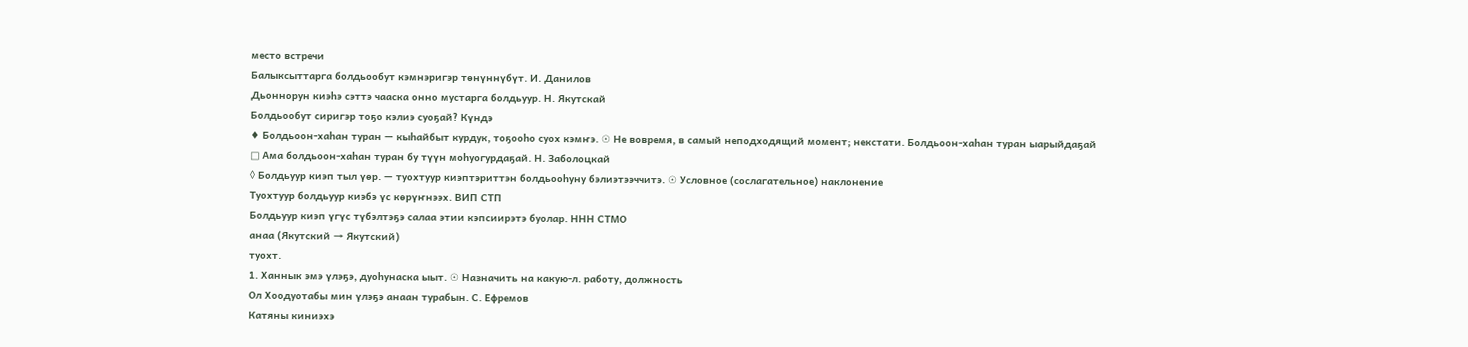место встречи
Балыксыттарга болдьообут кэмнэригэр төнүннүбүт. И. Данилов
Дьоннорун киэһэ сэттэ чааска онно мустарга болдьуур. Н. Якутскай
Болдьообут сиригэр тоҕо кэлиэ суоҕай? Күндэ
♦ Болдьоон-хаһан туран — кыһайбыт курдук, тоҕооһо суох кэмҥэ. ☉ Не вовремя, в самый неподходящий момент; некстати. Болдьоон-хаһан туран ыарыйдаҕай
□ Ама болдьоон-хаһан туран бу түүн моһуогурдаҕай. Н. Заболоцкай
◊ Болдьуур киэп тыл үөр. — туохтуур киэптэриттэн болдьооһуну бэлиэтээччитэ. ☉ Условное (сослагательное) наклонение
Туохтуур болдьуур киэбэ үс көрүҥнээх. ВИП СТП
Болдьуур киэп үгүс түбэлтэҕэ салаа этии кэпсиирэтэ буолар. ННН СТМО
анаа (Якутский → Якутский)
туохт.
1. Ханнык эмэ үлэҕэ, дуоһунаска ыыт. ☉ Назначить на какую-л. работу, должность
Ол Хоодуотабы мин үлэҕэ анаан турабын. С. Ефремов
Катяны киниэхэ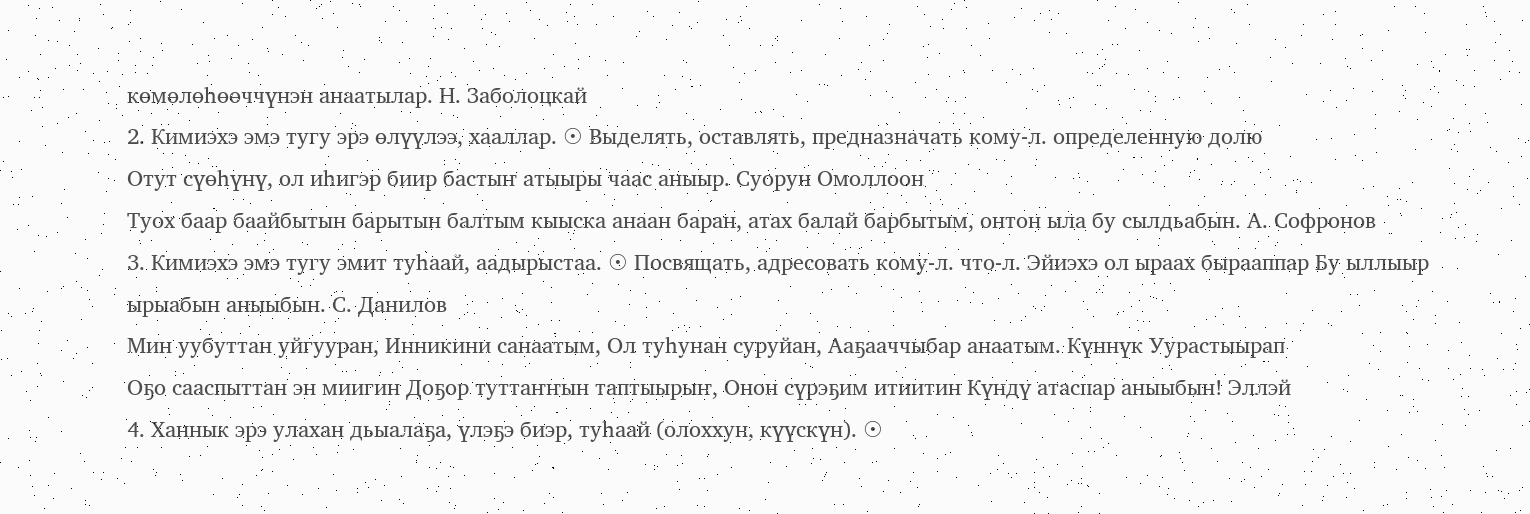көмөлөһөөччүнэн анаатылар. Н. Заболоцкай
2. Кимиэхэ эмэ тугу эрэ өлүүлээ, хааллар. ☉ Выделять, оставлять, предназначать кому-л. определенную долю
Отут сүөһүнү, ол иһигэр биир бастыҥ атыыры чаас аныыр. Суорун Омоллоон
Туох баар баайбытын барытын балтым кыыска анаан баран, атах балай барбытым, онтон ыла бу сылдьабын. А. Софронов
3. Кимиэхэ эмэ тугу эмит туһаай, аадырыстаа. ☉ Посвящать, адресовать кому-л. что-л. Эйиэхэ ол ыраах бырааппар Бу ыллыыр ырыабын аныыбын. С. Данилов
Мин уубуттан уйгууран, Инникини санаатым, Ол туһунан суруйан, Ааҕааччыбар анаатым. Күннүк Уурастыырап
Оҕо сааспыттан эн миигин Доҕор туттаҥҥын таптыырыҥ, Онон сүрэҕим итиитин Күндү атаспар аныыбын! Эллэй
4. Ханнык эрэ улахан дьыалаҕа, үлэҕэ биэр, туһаай (олоххун, күүскүн). ☉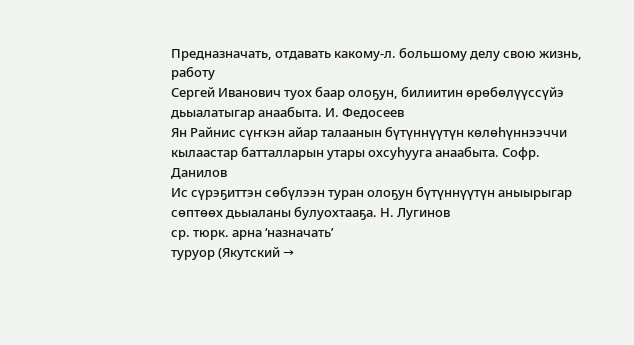Предназначать, отдавать какому-л. большому делу свою жизнь, работу
Сергей Иванович туох баар олоҕун, билиитин өрөбөлүүссүйэ дьыалатыгар анаабыта. И. Федосеев
Ян Райнис сүҥкэн айар талаанын бүтүннүүтүн көлөһүннээччи кылаастар батталларын утары охсуһууга анаабыта. Софр. Данилов
Ис сүрэҕиттэн сөбүлээн туран олоҕун бүтүннүүтүн аныырыгар сөптөөх дьыаланы булуохтааҕа. Н. Лугинов
ср. тюрк. арна ‘назначать’
туруор (Якутский →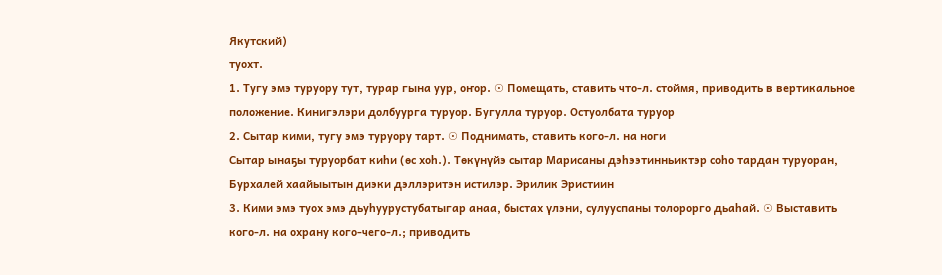Якутский)
туохт.
1. Тугу эмэ туруору тут, турар гына уур, оҥор. ☉ Помещать, ставить что-л. стоймя, приводить в вертикальное положение. Кинигэлэри долбуурга туруор. Бугулла туруор. Остуолбата туруор
2. Сытар кими, тугу эмэ туруору тарт. ☉ Поднимать, ставить кого-л. на ноги
Сытар ынаҕы туруорбат киһи (өс хоһ.). Төкүнүйэ сытар Марисаны дэһээтинньиктэр соһо тардан туруоран, Бурхалей хаайыытын диэки дэллэритэн истилэр. Эрилик Эристиин
3. Кими эмэ туох эмэ дьуһуурустубатыгар анаа, быстах үлэни, сулууспаны толорорго дьаһай. ☉ Выставить кого-л. на охрану кого-чего-л.; приводить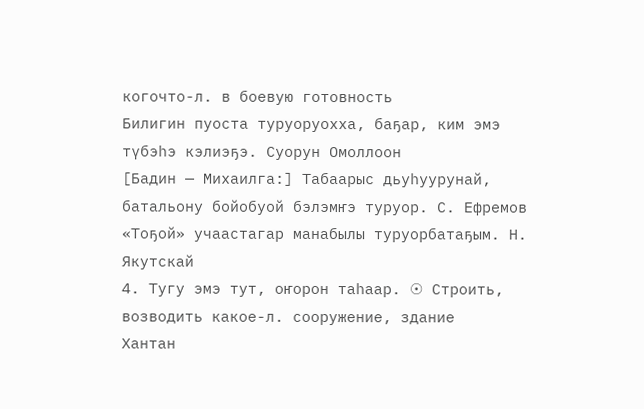когочто-л. в боевую готовность
Билигин пуоста туруоруохха, баҕар, ким эмэ түбэһэ кэлиэҕэ. Суорун Омоллоон
[Бадин — Михаилга:] Табаарыс дьуһуурунай, батальону бойобуой бэлэмҥэ туруор. С. Ефремов
«Тоҕой» учаастагар манабылы туруорбатаҕым. Н. Якутскай
4. Тугу эмэ тут, оҥорон таһаар. ☉ Строить, возводить какое-л. сооружение, здание
Хантан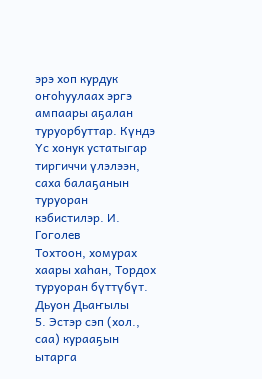эрэ хоп курдук оҥоһуулаах эргэ ампаары аҕалан туруорбуттар. Күндэ
Үс хонук устатыгар тиргиччи үлэлээн, саха балаҕанын туруоран кэбистилэр. И. Гоголев
Тохтоон, хомурах хаары хаһан, Тордох туруоран бүттүбүт. Дьуон Дьаҥылы
5. Эстэр сэп (хол., саа) курааҕын ытарга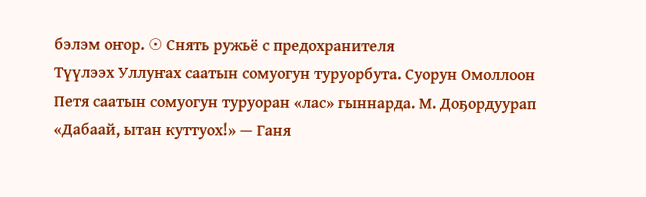бэлэм оҥор. ☉ Снять ружьё с предохранителя
Түүлээх Уллуҥах саатын сомуогун туруорбута. Суорун Омоллоон
Петя саатын сомуогун туруоран «лас» гыннарда. М. Доҕордуурап
«Дабаай, ытан куттуох!» — Ганя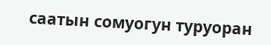саатын сомуогун туруоран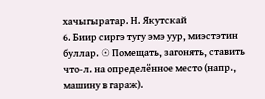хачыгыратар. Н. Якутскай
6. Биир сиргэ тугу эмэ уур, миэстэтин буллар. ☉ Помещать, загонять, ставить что-л. на определённое место (напр., машину в гараж).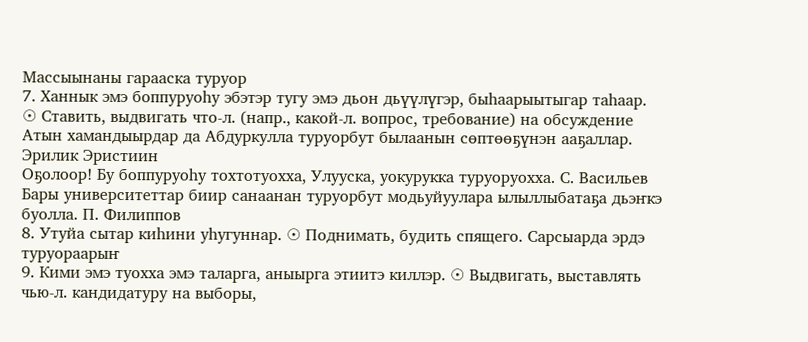Массыынаны гарааска туруор
7. Ханнык эмэ боппуруоһу эбэтэр тугу эмэ дьон дьүүлүгэр, быһаарыытыгар таһаар. ☉ Ставить, выдвигать что-л. (напр., какой-л. вопрос, требование) на обсуждение
Атын хамандыырдар да Абдуркулла туруорбут былаанын сөптөөҕүнэн ааҕаллар. Эрилик Эристиин
Оҕолоор! Бу боппуруоһу тохтотуохха, Улууска, уокурукка туруоруохха. С. Васильев
Бары университеттар биир санаанан туруорбут модьуйуулара ылыллыбатаҕа дьэҥкэ буолла. П. Филиппов
8. Утуйа сытар киһини уһугуннар. ☉ Поднимать, будить спящего. Сарсыарда эрдэ туруораарыҥ
9. Кими эмэ туохха эмэ таларга, аныырга этиитэ киллэр. ☉ Выдвигать, выставлять чью-л. кандидатуру на выборы,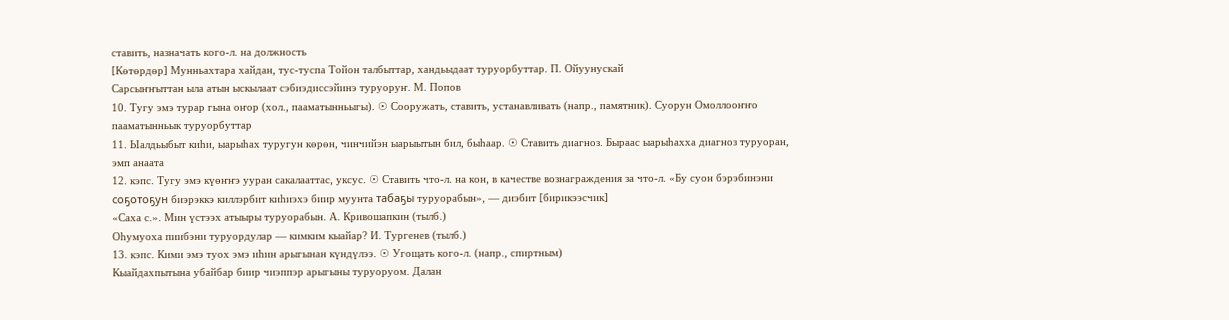ставить, назначать кого-л. на должность
[Көтөрдөр] Мунньахтара хайдан, тус-туспа Тойон талбыттар, хандьыдаат туруорбуттар. П. Ойуунускай
Сарсыҥҥыттан ыла атын ыскылаат сэбиэдиссэйинэ туруоруҥ. М. Попов
10. Тугу эмэ турар гына оҥор (хол., пааматынньыгы). ☉ Сооружать, ставить, устанавливать (напр., памятник). Суорун Омоллооҥҥо пааматынньык туруорбуттар
11. Ыалдьыбыт киһи, ыарыһах туругун көрөн, чинчийэн ыарыытын бил, быһаар. ☉ Ставить диагноз. Быраас ыарыһахха диагноз туруоран, эмп анаата
12. кэпс. Тугу эмэ күөҥҥэ ууран сакалааттас, уксус. ☉ Ставить что-л. на кон, в качестве вознаграждения за что-л. «Бу суон бэрэбинэни соҕотоҕун биэрэккэ киллэрбит киһиэхэ биир муунта табаҕы туруорабын», — диэбит [бирикээсчик]
«Саха с.». Мин үстээх атыыры туруорабын. А. Кривошапкин (тылб.)
Оһумуоха пиибэни туруордулар — кимким кыайар? И. Тургенев (тылб.)
13. кэпс. Кими эмэ туох эмэ иһин арыгынан күндүлээ. ☉ Угощать кого-л. (напр., спиртным)
Кыайдахпытына убайбар биир чиэппэр арыгыны туруоруом. Далан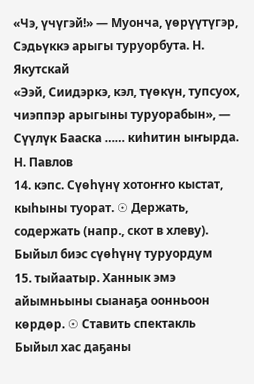«Чэ, үчүгэй!» — Муонча, үөрүүтүгэр, Сэдьүккэ арыгы туруорбута. Н. Якутскай
«Ээй, Сиидэркэ, кэл, түөкүн, тупсуох, чиэппэр арыгыны туруорабын», — Сүүлүк Бааска …… киһитин ыҥырда. Н. Павлов
14. кэпс. Сүөһүнү хотоҥҥо кыстат, кыһыны туорат. ☉ Держать, содержать (напр., скот в хлеву). Быйыл биэс сүөһүнү туруордум
15. тыйаатыр. Ханнык эмэ айымньыны сыанаҕа оонньоон көрдөр. ☉ Ставить спектакль
Быйыл хас даҕаны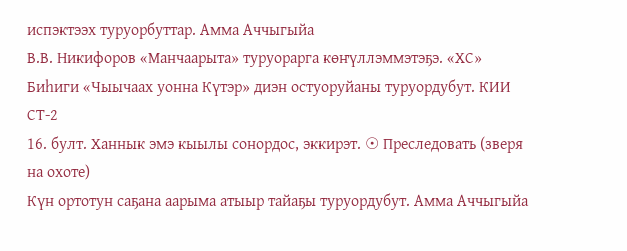испэктээх туруорбуттар. Амма Аччыгыйа
В.В. Никифоров «Манчаарыта» туруорарга көҥүллэммэтэҕэ. «ХС»
Биһиги «Чыычаах уонна Күтэр» диэн остуоруйаны туруордубут. КИИ СТ-2
16. булт. Ханнык эмэ кыылы сонордос, эккирэт. ☉ Преследовать (зверя на охоте)
Күн ортотун саҕана аарыма атыыр тайаҕы туруордубут. Амма Аччыгыйа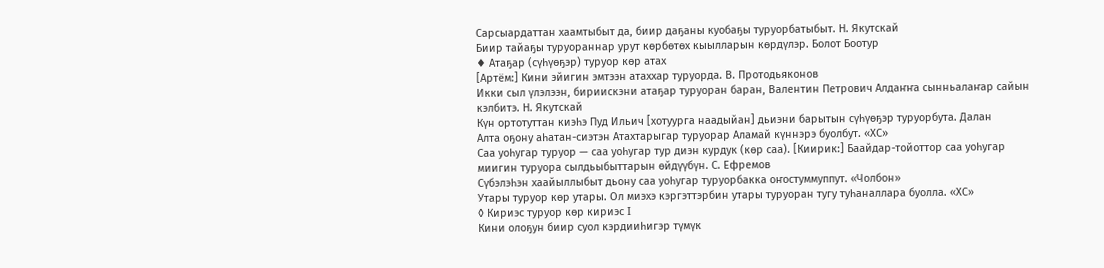Сарсыардаттан хаамтыбыт да, биир даҕаны куобаҕы туруорбатыбыт. Н. Якутскай
Биир тайаҕы туруораннар урут көрбөтөх кыылларын көрдүлэр. Болот Боотур
♦ Атаҕар (сүһүөҕэр) туруор көр атах
[Артём:] Кини эйигин эмтээн атаххар туруорда. В. Протодьяконов
Икки сыл үлэлээн, бириискэни атаҕар туруоран баран, Валентин Петрович Алдаҥҥа сынньалаҥар сайын кэлбитэ. Н. Якутскай
Күн ортотуттан киэһэ Пуд Ильич [хотуурга наадыйан] дьиэни барытын сүһүөҕэр туруорбута. Далан
Алта оҕону аһатан-сиэтэн Атахтарыгар туруорар Аламай күннэрэ буолбут. «ХС»
Саа уоһугар туруор — саа уоһугар тур диэн курдук (көр саа). [Киирик:] Баайдар-тойоттор саа уоһугар миигин туруора сылдьыбыттарын өйдүүбүн. С. Ефремов
Сүбэлэһэн хаайыллыбыт дьону саа уоһугар туруорбакка оҥостуммуппут. «Чолбон»
Утары туруор көр утары. Ол миэхэ кэргэттэрбин утары туруоран тугу туһаналлара буолла. «ХС»
◊ Кириэс туруор көр кириэс I
Кини олоҕун биир суол кэрдииһигэр түмүк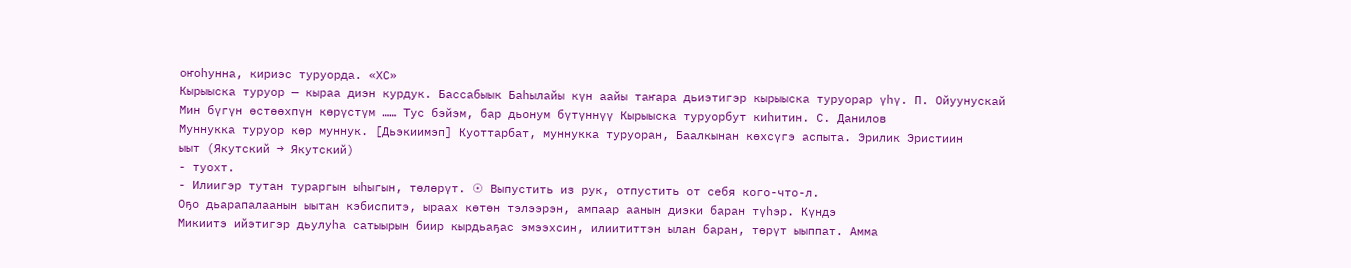оҥоһунна, кириэс туруорда. «ХС»
Кырыыска туруор — кыраа диэн курдук. Бассабыык Баһылайы күн аайы таҥара дьиэтигэр кырыыска туруорар үһү. П. Ойуунускай
Мин бүгүн өстөөхпүн көрүстүм …… Тус бэйэм, бар дьонум бүтүннүү Кырыыска туруорбут киһитин. С. Данилов
Муннукка туруор көр муннук. [Дьэкиимэп] Куоттарбат, муннукка туруоран, Баалкынан көхсүгэ аспыта. Эрилик Эристиин
ыыт (Якутский → Якутский)
- туохт.
- Илиигэр тутан тураргын ыһыгын, төлөрүт. ☉ Выпустить из рук, отпустить от себя кого-что-л.
Оҕо дьарапалаанын ыытан кэбиспитэ, ыраах көтөн тэлээрэн, ампаар аанын диэки баран түһэр. Күндэ
Микиитэ ийэтигэр дьулуһа сатыырын биир кырдьаҕас эмээхсин, илиититтэн ылан баран, төрүт ыыппат. Амма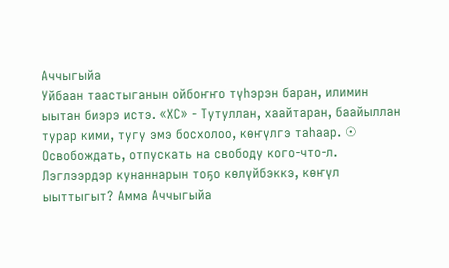Аччыгыйа
Уйбаан таастыганын ойбоҥҥо түһэрэн баран, илимин ыытан биэрэ истэ. «ХС» - Тутуллан, хаайтаран, баайыллан турар кими, тугу эмэ босхолоо, көҥүлгэ таһаар. ☉ Освобождать, отпускать на свободу кого-что-л.
Лэглээрдэр кунаннарын тоҕо көлүйбэккэ, көҥүл ыыттыгыт? Амма Аччыгыйа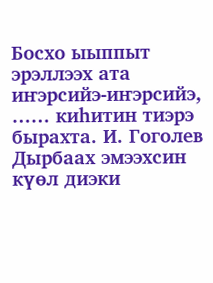Босхо ыыппыт эрэллээх ата иҥэрсийэ-иҥэрсийэ, …… киһитин тиэрэ бырахта. И. Гоголев
Дырбаах эмээхсин күөл диэки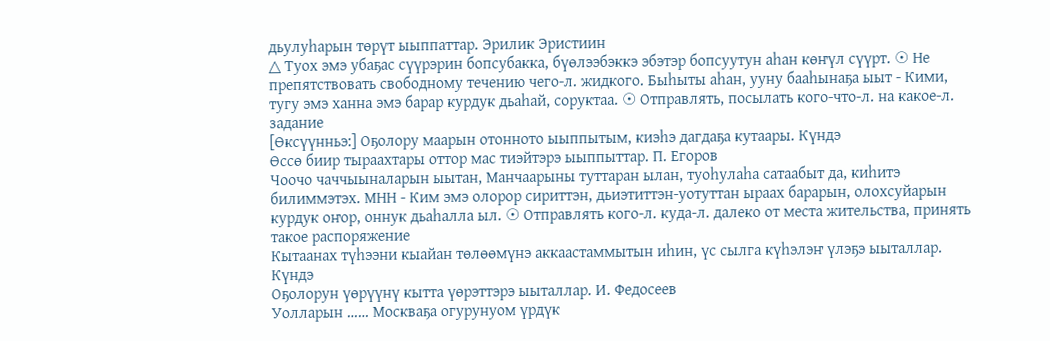дьулуһарын төрүт ыыппаттар. Эрилик Эристиин
△ Туох эмэ убаҕас сүүрэрин бопсубакка, бүөлээбэккэ эбэтэр бопсуутун аһан көҥүл сүүрт. ☉ Не препятствовать свободному течению чего-л. жидкого. Быһыты аһан, ууну бааһынаҕа ыыт - Кими, тугу эмэ ханна эмэ барар курдук дьаһай, соруктаа. ☉ Отправлять, посылать кого-что-л. на какое-л. задание
[Өксүүнньэ:] Оҕолору маарын отонното ыыппытым, киэһэ дагдаҕа кутаары. Күндэ
Өссө биир тыраахтары оттор мас тиэйтэрэ ыыппыттар. П. Егоров
Чоочо чаччыыналарын ыытан, Манчаарыны туттаран ылан, туоһулаһа сатаабыт да, киһитэ билиммэтэх. МНН - Ким эмэ олорор сириттэн, дьиэтиттэн-уотуттан ыраах барарын, олохсуйарын курдук оҥор, оннук дьаһалла ыл. ☉ Отправлять кого-л. куда-л. далеко от места жительства, принять такое распоряжение
Кытаанах түһээни кыайан төлөөмүнэ аккаастаммытын иһин, үс сылга күһэлэҥ үлэҕэ ыыталлар. Күндэ
Оҕолорун үөрүүнү кытта үөрэттэрэ ыыталлар. И. Федосеев
Уолларын …… Москваҕа огурунуом үрдүк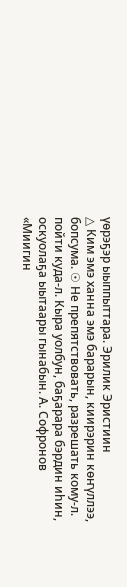үөрэҕэр ыыппыттара. Эрилик Эристиин
△ Ким эмэ ханна эмэ барарын, киирэрин көҥүллээ, бопсума. ☉ Не препятствовать, разрешать кому-л. пойти куда-л. Кыра уолбун, баҕарара бэрдин иһин, оскуолаҕа ыытаары гынабын. А. Софронов
«Миигин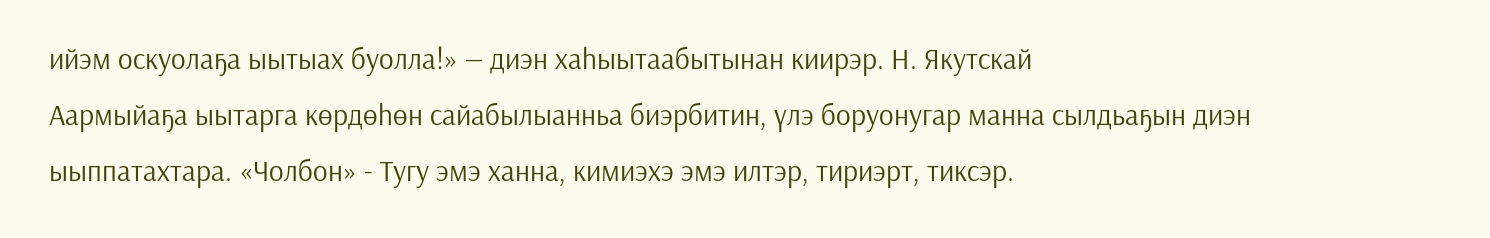ийэм оскуолаҕа ыытыах буолла!» — диэн хаһыытаабытынан киирэр. Н. Якутскай
Аармыйаҕа ыытарга көрдөһөн сайабылыанньа биэрбитин, үлэ боруонугар манна сылдьаҕын диэн ыыппатахтара. «Чолбон» - Тугу эмэ ханна, кимиэхэ эмэ илтэр, тириэрт, тиксэр.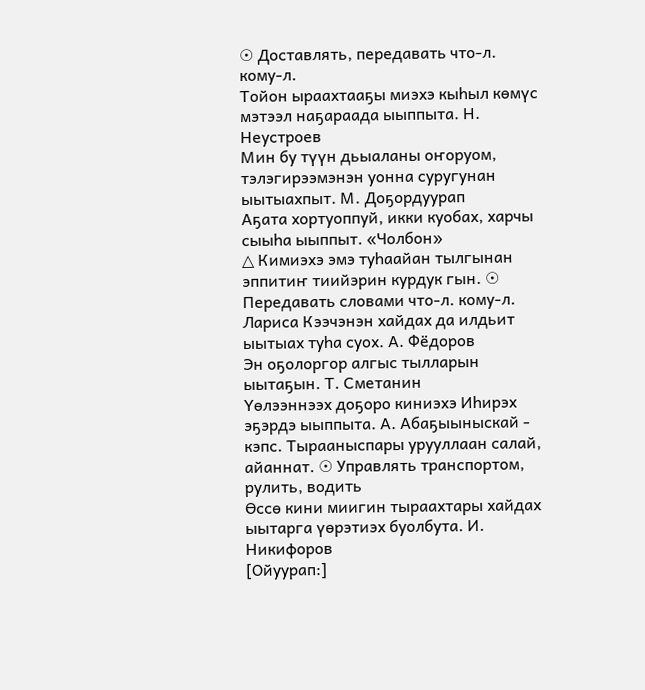☉ Доставлять, передавать что-л. кому-л.
Тойон ыраахтааҕы миэхэ кыһыл көмүс мэтээл наҕараада ыыппыта. Н. Неустроев
Мин бу түүн дьыаланы оҥоруом, тэлэгирээмэнэн уонна суругунан ыытыахпыт. М. Доҕордуурап
Аҕата хортуоппуй, икки куобах, харчы сыыһа ыыппыт. «Чолбон»
△ Кимиэхэ эмэ туһаайан тылгынан эппитиҥ тиийэрин курдук гын. ☉ Передавать словами что-л. кому-л.
Лариса Кээчэнэн хайдах да илдьит ыытыах туһа суох. А. Фёдоров
Эн оҕолоргор алгыс тылларын ыытаҕын. Т. Сметанин
Үөлээннээх доҕоро киниэхэ Иһирэх эҕэрдэ ыыппыта. А. Абаҕыыныскай - кэпс. Тырааныспары урууллаан салай, айаннат. ☉ Управлять транспортом, рулить, водить
Өссө кини миигин тыраахтары хайдах ыытарга үөрэтиэх буолбута. И. Никифоров
[Ойуурап:]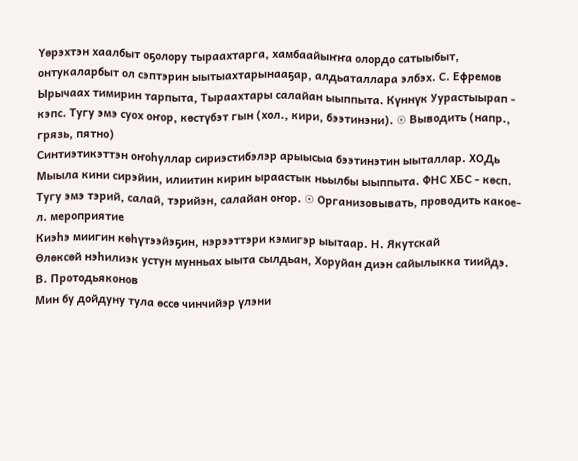Үөрэхтэн хаалбыт оҕолору тыраахтарга, хамбаайыҥҥа олордо сатыыбыт, онтукаларбыт ол сэптэрин ыытыахтарынааҕар, алдьаталлара элбэх. С. Ефремов
Ырычаах тимирин тарпыта, Тыраахтары салайан ыыппыта. Күннүк Уурастыырап - кэпс. Тугу эмэ суох оҥор, көстүбэт гын (хол., кири, бээтинэни). ☉ Выводить (напр., грязь, пятно)
Синтиэтикэттэн оҥоһуллар сириэстибэлэр арыысыа бээтинэтин ыыталлар. ХОДь
Мыыла кини сирэйин, илиитин кирин ыраастык ньылбы ыыппыта. ФНС ХБС - көсп. Тугу эмэ тэрий, салай, тэрийэн, салайан оҥор. ☉ Организовывать, проводить какое-л. мероприятие
Киэһэ миигин көһүтээйэҕин, нэрээттэри кэмигэр ыытаар. Н. Якутскай
Өлөксөй нэһилиэк устун мунньах ыыта сылдьан, Хоруйан диэн сайылыкка тиийдэ. В. Протодьяконов
Мин бу дойдуну тула өссө чинчийэр үлэни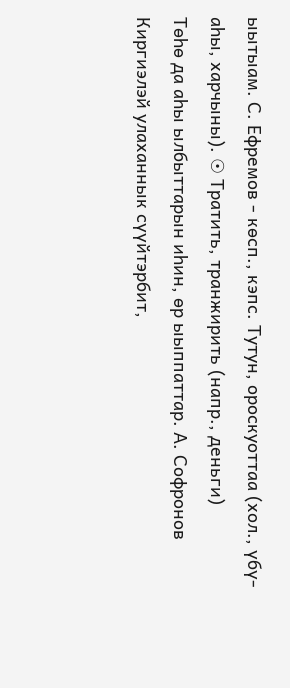ыытыам. С. Ефремов - көсп., кэпс. Тутун, ороскуоттаа (хол., үбү-аһы, харчыны). ☉ Тратить, транжирить (напр., деньги)
Төһө да аһы ылбыттарын иһин, өр ыыппаттар. А. Софронов
Киргиэлэй улаханнык сүүйтэрбит,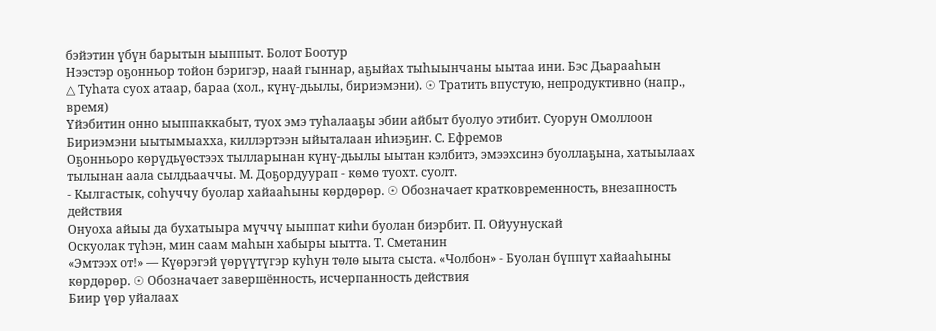бэйэтин үбүн барытын ыыппыт. Болот Боотур
Нээстэр оҕонньор тойон бэригэр, наай гыннар, аҕыйах тыһыынчаны ыытаа ини. Бэс Дьарааһын
△ Туһата суох атаар, бараа (хол., күнү-дьылы, бириэмэни). ☉ Тратить впустую, непродуктивно (напр., время)
Үйэбитин онно ыыппаккабыт, туох эмэ туһалааҕы эбии айбыт буолуо этибит. Суорун Омоллоон
Бириэмэни ыытымыахха, киллэртээн ыйыталаан иһиэҕиҥ. С. Ефремов
Оҕонньоро көрүдьүөстээх тылларынан күнү-дьылы ыытан кэлбитэ, эмээхсинэ буоллаҕына, хатыылаах тылынан аала сылдьааччы. М. Доҕордуурап - көмө туохт. суолт.
- Кылгастык, соһуччу буолар хайааһыны көрдөрөр. ☉ Обозначает кратковременность, внезапность действия
Онуоха айыы да бухатыыра мүччү ыыппат киһи буолан биэрбит. П. Ойуунускай
Оскуолак түһэн, мин саам маһын хабыры ыытта. Т. Сметанин
«Эмтээх от!» — Күөрэгэй үөрүүтүгэр куһун төлө ыыта сыста. «Чолбон» - Буолан бүппүт хайааһыны көрдөрөр. ☉ Обозначает завершённость, исчерпанность действия
Биир үөр уйалаах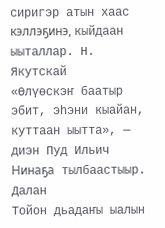сиригэр атын хаас кэллэҕинэ, кыйдаан ыыталлар. Н. Якутскай
«Өлүөскэҥ баатыр эбит, эһэни кыайан, куттаан ыытта», — диэн Пуд Ильич Нинаҕа тылбаастыыр. Далан
Тойон дьадаҥы ыалын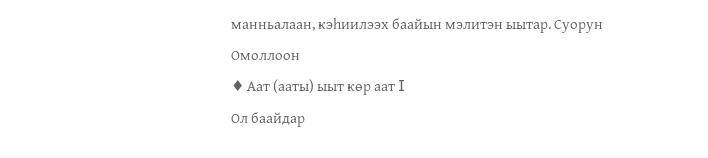манньалаан, кэһиилээх баайын мэлитэн ыытар. Суорун Омоллоон
♦ Аат (ааты) ыыт көр аат I
Ол баайдар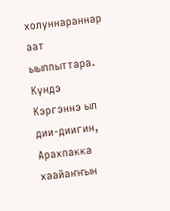холуннараннар аат ыыппыттара. Күндэ
Кэргэннэ ыл дии-диигин, Арахпакка хаайаҥҥын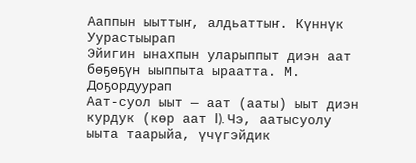Ааппын ыыттыҥ, алдьаттыҥ. Күннүк Уурастыырап
Эйигин ынахпын уларыппыт диэн аат бөҕөҕүн ыыппыта ыраатта. М. Доҕордуурап
Аат-суол ыыт — аат (ааты) ыыт диэн курдук (көр аат I). Чэ, аатысуолу ыыта таарыйа, үчүгэйдик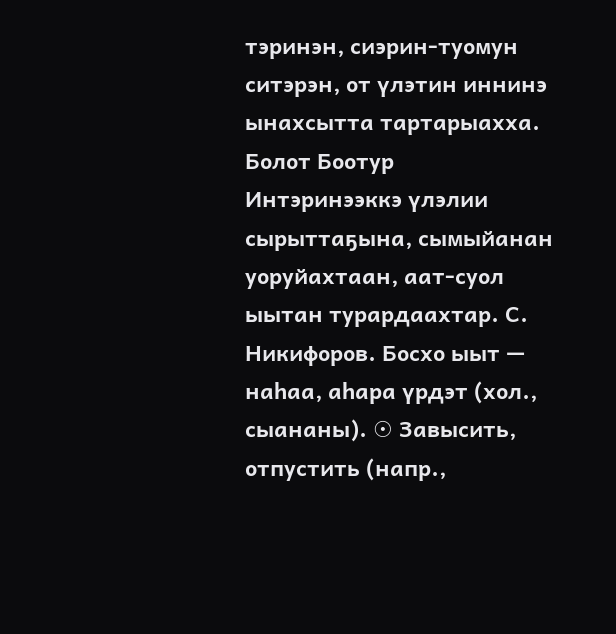тэринэн, сиэрин-туомун ситэрэн, от үлэтин иннинэ ынахсытта тартарыахха. Болот Боотур
Интэринээккэ үлэлии сырыттаҕына, сымыйанан уоруйахтаан, аат-суол ыытан турардаахтар. С. Никифоров. Босхо ыыт — наһаа, аһара үрдэт (хол., сыананы). ☉ Завысить, отпустить (напр.,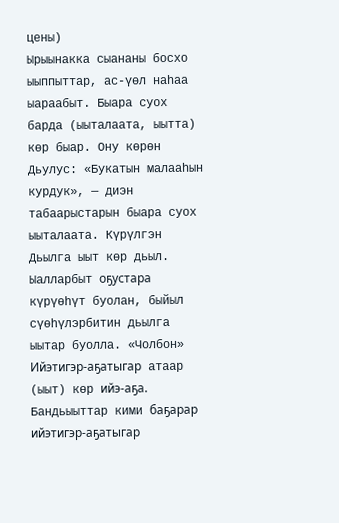цены)
Ырыынакка сыананы босхо ыыппыттар, ас-үөл наһаа ыараабыт. Быара суох барда (ыыталаата, ыытта) көр быар. Ону көрөн Дьулус: «Букатын малааһын курдук», — диэн табаарыстарын быара суох ыыталаата. Күрүлгэн
Дьылга ыыт көр дьыл. Ыалларбыт оҕустара күрүөһүт буолан, быйыл сүөһүлэрбитин дьылга ыытар буолла. «Чолбон»
Ийэтигэр-аҕатыгар атаар (ыыт) көр ийэ-аҕа. Бандьыыттар кими баҕарар ийэтигэр-аҕатыгар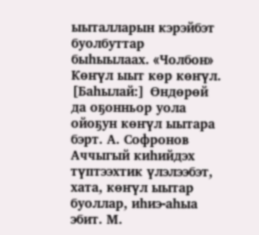ыыталларын кэрэйбэт буолбуттар быһыылаах. «Чолбон»
Көҥүл ыыт көр көҥүл. [Баһылай:] Өндөрөй да оҕонньор уола ойоҕун көҥүл ыытара бэрт. А. Софронов
Аччыгый киһийдэх түптээхтик үлэлээбэт, хата, көҥүл ыытар буоллар, иһиэ-аһыа эбит. М.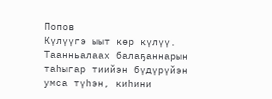Попов
Күлүүгэ ыыт көр күлүү. Таанньалаах балаҕаннарын таһыгар тиийэн бүдүрүйэн умса түһэн, киһини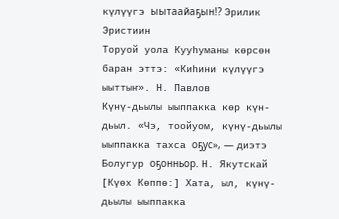күлүүгэ ыытаайаҕын!? Эрилик Эристиин
Торуой уола Кууһуманы көрсөн баран эттэ: «Киһини күлүүгэ ыыттыҥ». Н. Павлов
Күнү-дьылы ыыппакка көр күн-дьыл. «Чэ, тоойуом, күнү-дьылы ыыппакка тахса оҕус», — диэтэ Болугур оҕонньор. Н. Якутскай
[Күөх Көппө:] Хата, ыл, күнү-дьылы ыыппакка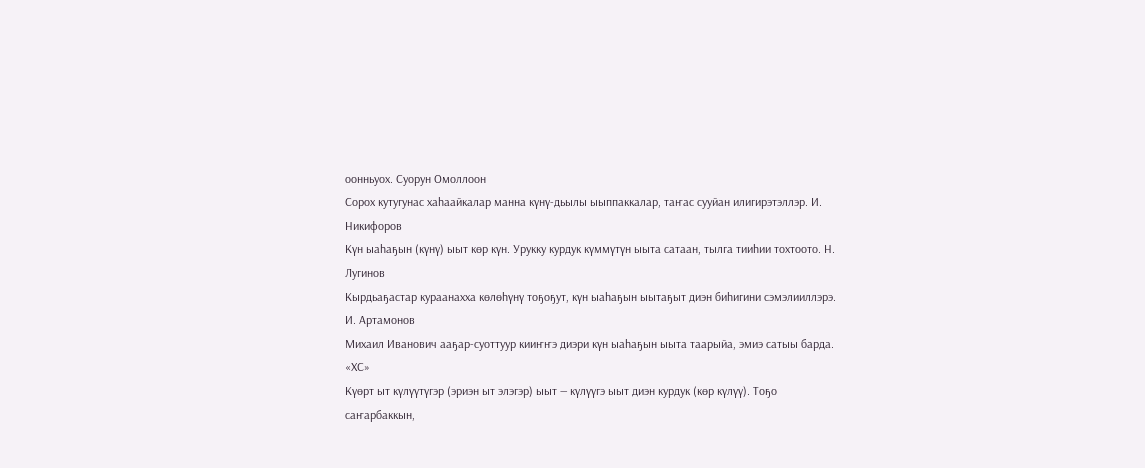оонньуох. Суорун Омоллоон
Сорох кутугунас хаһаайкалар манна күнү-дьылы ыыппаккалар, таҥас сууйан илигирэтэллэр. И. Никифоров
Күн ыаһаҕын (күнү) ыыт көр күн. Урукку курдук күммүтүн ыыта сатаан, тылга тииһии тохтоото. Н. Лугинов
Кырдьаҕастар кураанахха көлөһүнү тоҕоҕут, күн ыаһаҕын ыытаҕыт диэн биһигини сэмэлииллэрэ. И. Артамонов
Михаил Иванович ааҕар-суоттуур кииҥҥэ диэри күн ыаһаҕын ыыта таарыйа, эмиэ сатыы барда. «ХС»
Күөрт ыт күлүүтүгэр (эриэн ыт элэгэр) ыыт — күлүүгэ ыыт диэн курдук (көр күлүү). Тоҕо саҥарбаккын,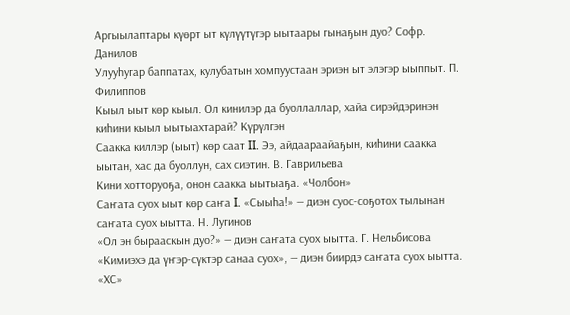Аргыылаптары күөрт ыт күлүүтүгэр ыытаары гынаҕын дуо? Софр. Данилов
Улууһугар баппатах, кулубатын хомпуустаан эриэн ыт элэгэр ыыппыт. П. Филиппов
Кыыл ыыт көр кыыл. Ол кинилэр да буоллаллар, хайа сирэйдэринэн киһини кыыл ыытыахтарай? Күрүлгэн
Саакка киллэр (ыыт) көр саат II. Ээ, айдаараайаҕын, киһини саакка ыытан, хас да буоллун, сах сиэтин. В. Гаврильева
Кини хотторуоҕа, онон саакка ыытыаҕа. «Чолбон»
Саҥата суох ыыт көр саҥа I. «Сыыһа!» — диэн суос-соҕотох тылынан саҥата суох ыытта. Н. Лугинов
«Ол эн бырааскын дуо?» — диэн саҥата суох ыытта. Г. Нельбисова
«Кимиэхэ да үҥэр-сүктэр санаа суох», — диэн биирдэ саҥата суох ыытта. «ХС»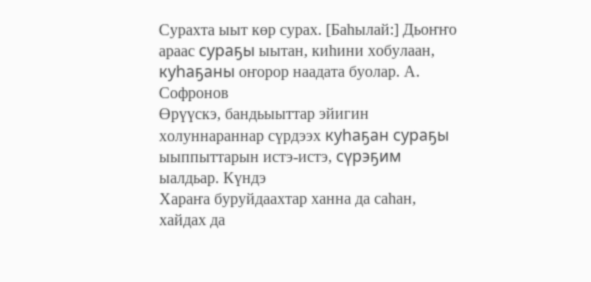Сурахта ыыт көр сурах. [Баһылай:] Дьоҥҥо араас сураҕы ыытан, киһини хобулаан, куһаҕаны оҥорор наадата буолар. А. Софронов
Өрүүскэ, бандьыыттар эйигин холуннараннар сүрдээх куһаҕан сураҕы ыыппыттарын истэ-истэ, сүрэҕим ыалдьар. Күндэ
Хараҥа буруйдаахтар ханна да саһан, хайдах да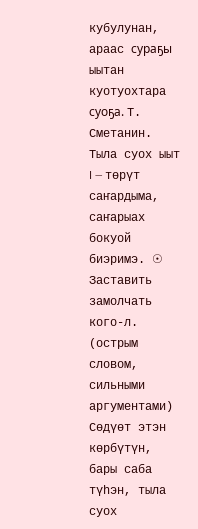кубулунан, араас сураҕы ыытан куотуохтара суоҕа. Т. Сметанин. Тыла суох ыыт I — төрүт саҥардыма, саҥарыах бокуой биэримэ. ☉ Заставить замолчать кого-л. (острым словом, сильными аргументами)
Сөдүөт этэн көрбүтүн, бары саба түһэн, тыла суох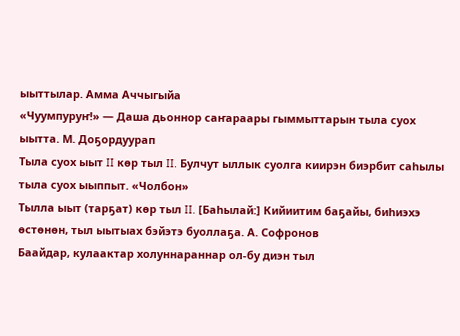ыыттылар. Амма Аччыгыйа
«Чуумпуруҥ!» — Даша дьоннор саҥараары гыммыттарын тыла суох ыытта. М. Доҕордуурап
Тыла суох ыыт II көр тыл II. Булчут ыллык суолга киирэн биэрбит саһылы тыла суох ыыппыт. «Чолбон»
Тылла ыыт (тарҕат) көр тыл II. [Баһылай:] Кийиитим баҕайы, биһиэхэ өстөнөн, тыл ыытыах бэйэтэ буоллаҕа. А. Софронов
Баайдар, кулаактар холуннараннар ол-бу диэн тыл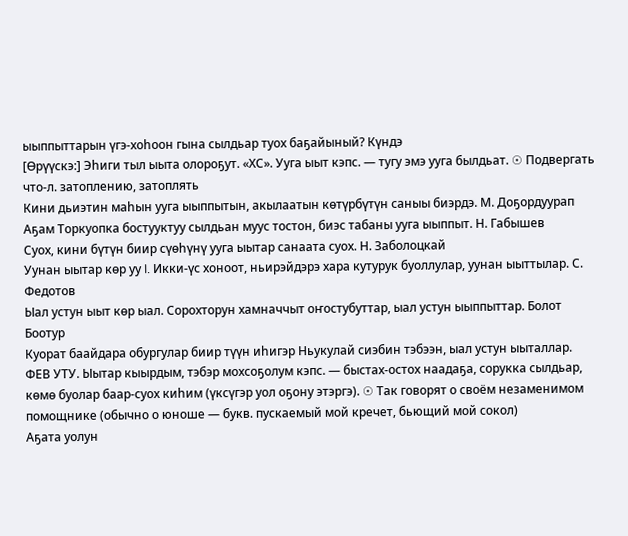ыыппыттарын үгэ-хоһоон гына сылдьар туох баҕайыный? Күндэ
[Өрүүскэ:] Эһиги тыл ыыта олороҕут. «ХС». Ууга ыыт кэпс. — тугу эмэ ууга былдьат. ☉ Подвергать что-л. затоплению, затоплять
Кини дьиэтин маһын ууга ыыппытын, акылаатын көтүрбүтүн саныы биэрдэ. М. Доҕордуурап
Аҕам Торкуопка бостууктуу сылдьан муус тостон, биэс табаны ууга ыыппыт. Н. Габышев
Суох, кини бүтүн биир сүөһүнү ууга ыытар санаата суох. Н. Заболоцкай
Уунан ыытар көр уу I. Икки-үс хоноот, ньирэйдэрэ хара кутурук буоллулар, уунан ыыттылар. С. Федотов
Ыал устун ыыт көр ыал. Сорохторун хамначчыт оҥостубуттар, ыал устун ыыппыттар. Болот Боотур
Куорат баайдара обургулар биир түүн иһигэр Ньукулай сиэбин тэбээн, ыал устун ыыталлар. ФЕВ УТУ. Ыытар кыырдым, тэбэр мохсоҕолум кэпс. — быстах-остох наадаҕа, сорукка сылдьар, көмө буолар баар-суох киһим (үксүгэр уол оҕону этэргэ). ☉ Так говорят о своём незаменимом помощнике (обычно о юноше — букв. пускаемый мой кречет, бьющий мой сокол)
Аҕата уолун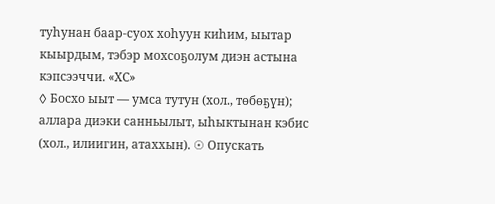туһунан баар-суох хоһуун киһим, ыытар кыырдым, тэбэр мохсоҕолум диэн астына кэпсээччи. «ХС»
◊ Босхо ыыт — умса тутун (хол., төбөҕүн); аллара диэки санньылыт, ыһыктынан кэбис (хол., илиигин, атаххын). ☉ Опускать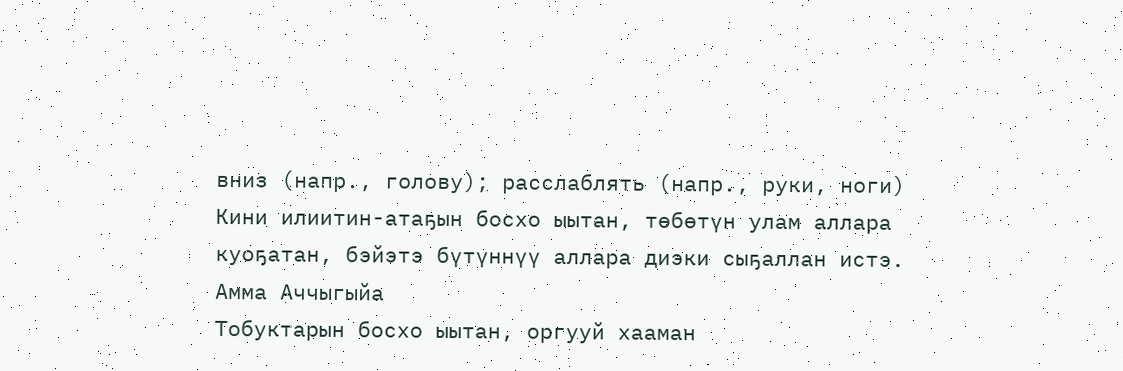вниз (напр., голову); расслаблять (напр., руки, ноги)
Кини илиитин-атаҕын босхо ыытан, төбөтүн улам аллара куоҕатан, бэйэтэ бүтүннүү аллара диэки сыҕаллан истэ. Амма Аччыгыйа
Тобуктарын босхо ыытан, оргууй хааман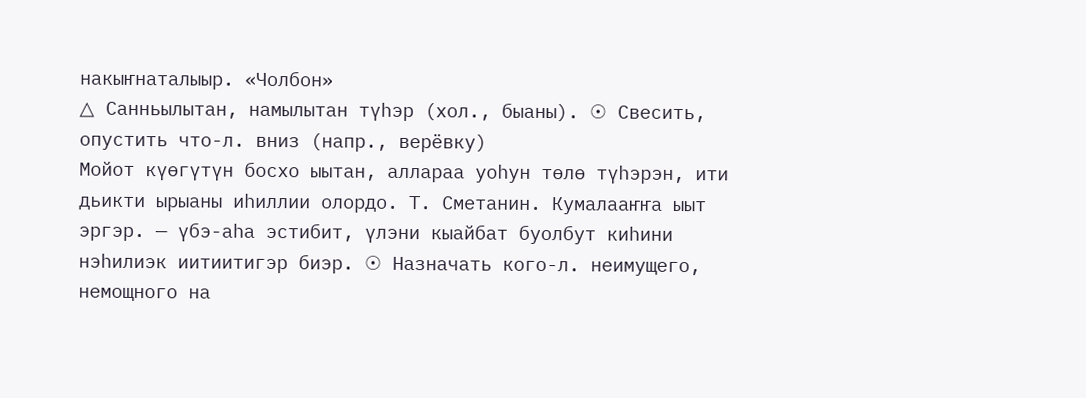накыҥнаталыыр. «Чолбон»
△ Санньылытан, намылытан түһэр (хол., быаны). ☉ Свесить, опустить что-л. вниз (напр., верёвку)
Мойот күөгүтүн босхо ыытан, аллараа уоһун төлө түһэрэн, ити дьикти ырыаны иһиллии олордо. Т. Сметанин. Кумалааҥҥа ыыт эргэр. — үбэ-аһа эстибит, үлэни кыайбат буолбут киһини нэһилиэк иитиитигэр биэр. ☉ Назначать кого-л. неимущего, немощного на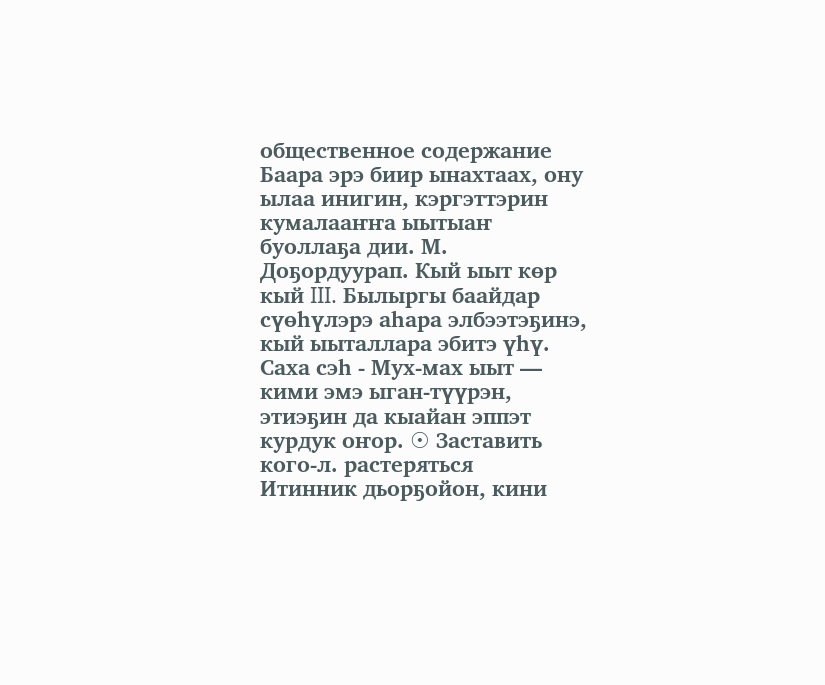общественное содержание
Баара эрэ биир ынахтаах, ону ылаа инигин, кэргэттэрин кумалааҥҥа ыытыаҥ буоллаҕа дии. М. Доҕордуурап. Кый ыыт көр кый III. Былыргы баайдар сүөһүлэрэ аһара элбээтэҕинэ, кый ыыталлара эбитэ үһү. Саха сэһ - Мух-мах ыыт — кими эмэ ыган-түүрэн, этиэҕин да кыайан эппэт курдук оҥор. ☉ Заставить кого-л. растеряться
Итинник дьорҕойон, кини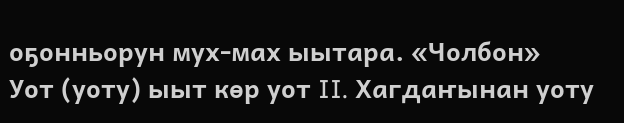оҕонньорун мух-мах ыытара. «Чолбон»
Уот (уоту) ыыт көр уот II. Хагдаҥынан уоту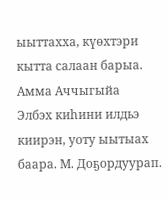ыыттахха, күөхтэри кытта салаан барыа. Амма Аччыгыйа
Элбэх киһини илдьэ киирэн, уоту ыытыах баара. М. Доҕордуурап.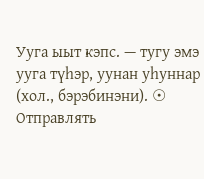Ууга ыыт кэпс. — тугу эмэ ууга түһэр, уунан уһуннар (хол., бэрэбинэни). ☉ Отправлять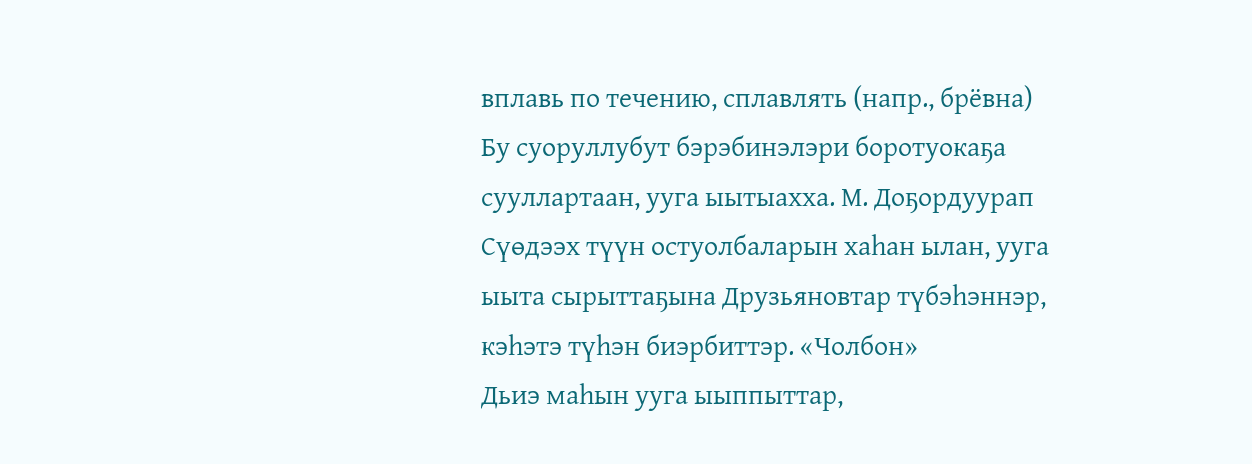вплавь по течению, сплавлять (напр., брёвна)
Бу суоруллубут бэрэбинэлэри боротуокаҕа сууллартаан, ууга ыытыахха. М. Доҕордуурап
Сүөдээх түүн остуолбаларын хаһан ылан, ууга ыыта сырыттаҕына Друзьяновтар түбэһэннэр, кэһэтэ түһэн биэрбиттэр. «Чолбон»
Дьиэ маһын ууга ыыппыттар,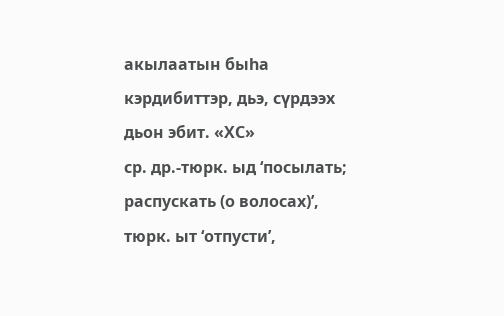акылаатын быһа кэрдибиттэр, дьэ, сүрдээх дьон эбит. «ХС»
ср. др.-тюрк. ыд ‘посылать; распускать (о волосах)’, тюрк. ыт ‘отпусти’,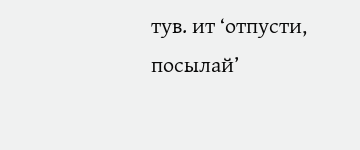тув. ит ‘отпусти, посылай’